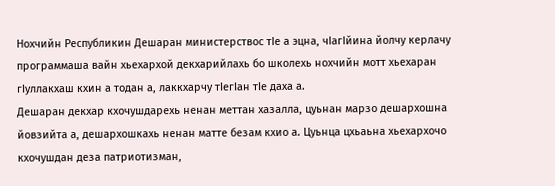Нохчийн Республикин Дешаран министерствос тIе а эцна, чIагIйина йолчу керлачу программаша вайн хьехархой декхарийлахь бо школехь нохчийн мотт хьехаран гIуллакхаш кхин а тодан а, лаккхарчу тIегIан тIе даха а.
Дешаран декхар кхочушдарехь ненан меттан хазалла, цуьнан марзо дешархошна йовзийта а, дешархошкахь ненан матте безам кхио а. Цуьнца цхьаьна хьехархочо кхочушдан деза патриотизман,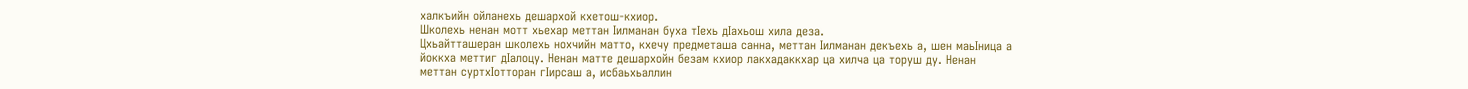халкъийн ойланехь дешархой кхетош-кхиор.
Школехь ненан мотт хьехар меттан Iилманан буха тIехь дIахьош хила деза.
Цхьайтташеран школехь нохчийн матто, кхечу предметаша санна, меттан Iилманан декъехь а, шен маьIница а йоккха меттиг дIалоцу. Ненан матте дешархойн безам кхиор лакхадаккхар ца хилча ца торуш ду. Ненан меттан суртхIотторан гIирсаш а, исбаьхьаллин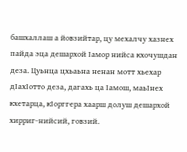башхаллаш а йовзийтар, цу мехалчу хазнех пайда эца дешархой Iамор нийса кхочушдан деза. Цуьнца цхьаьна ненан мотт хьехар дIахIотто деза, дагахь ца Iамош, маьIнех кхетарца, кIорггера хаарш долуш дешархой хирриг-нийсий, говзий.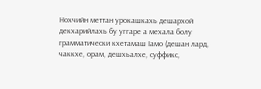Нохчийн меттан урокашкахь дешархой декхарийлахь бу уггаре а мехала болу грамматически кхетамаш Iамо (дешан лард, чаккхе, орам, дешхьалхе, суффикс,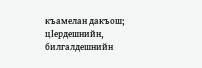къамелан дакъош; цIердешнийн, билгалдешнийн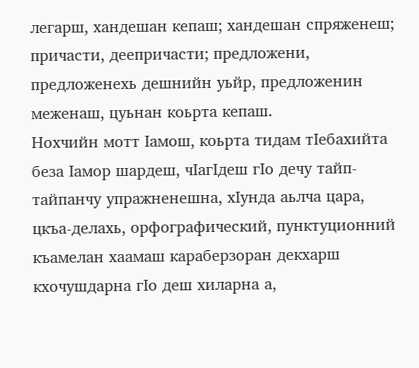легарш, хандешан кепаш; хандешан спряженеш; причасти, деепричасти; предложени, предложенехь дешнийн уьйр, предложенин меженаш, цуьнан коьрта кепаш.
Нохчийн мотт Iамош, коьрта тидам тIебахийта беза Iамор шардеш, чIагIдеш гIо дечу тайп-тайпанчу упражненешна, хIунда аьлча цара, цкъа-делахь, орфографический, пунктуционний къамелан хаамаш караберзоран декхарш кхочушдарна гIо деш хиларна а,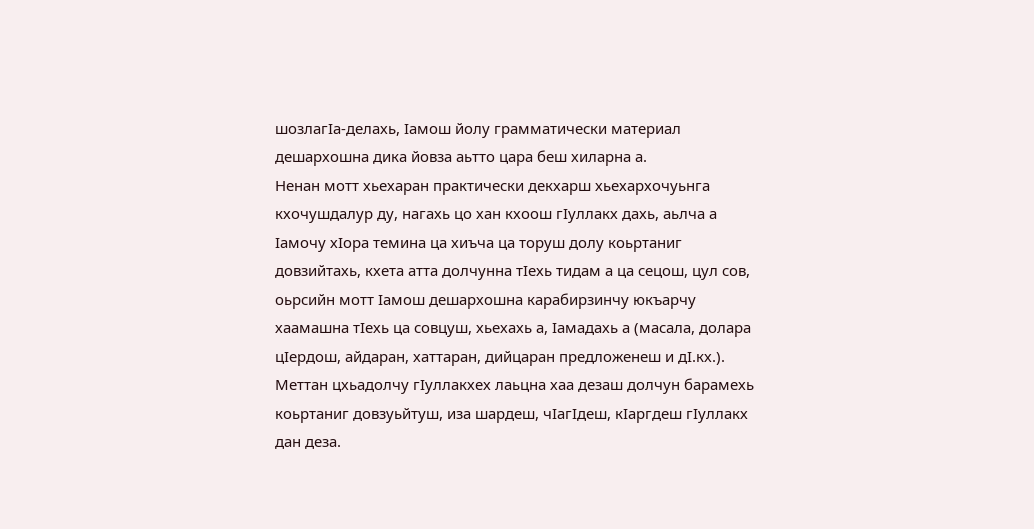шозлагIа-делахь, Iамош йолу грамматически материал дешархошна дика йовза аьтто цара беш хиларна а.
Ненан мотт хьехаран практически декхарш хьехархочуьнга кхочушдалур ду, нагахь цо хан кхоош гIуллакх дахь, аьлча а Iамочу хIора темина ца хиъча ца торуш долу коьртаниг довзийтахь, кхета атта долчунна тIехь тидам а ца сецош, цул сов, оьрсийн мотт Iамош дешархошна карабирзинчу юкъарчу хаамашна тIехь ца совцуш, хьехахь а, Iамадахь а (масала, долара цIердош, айдаран, хаттаран, дийцаран предложенеш и дI.кх.). Меттан цхьадолчу гIуллакхех лаьцна хаа дезаш долчун барамехь коьртаниг довзуьйтуш, иза шардеш, чIагIдеш, кIаргдеш гIуллакх дан деза.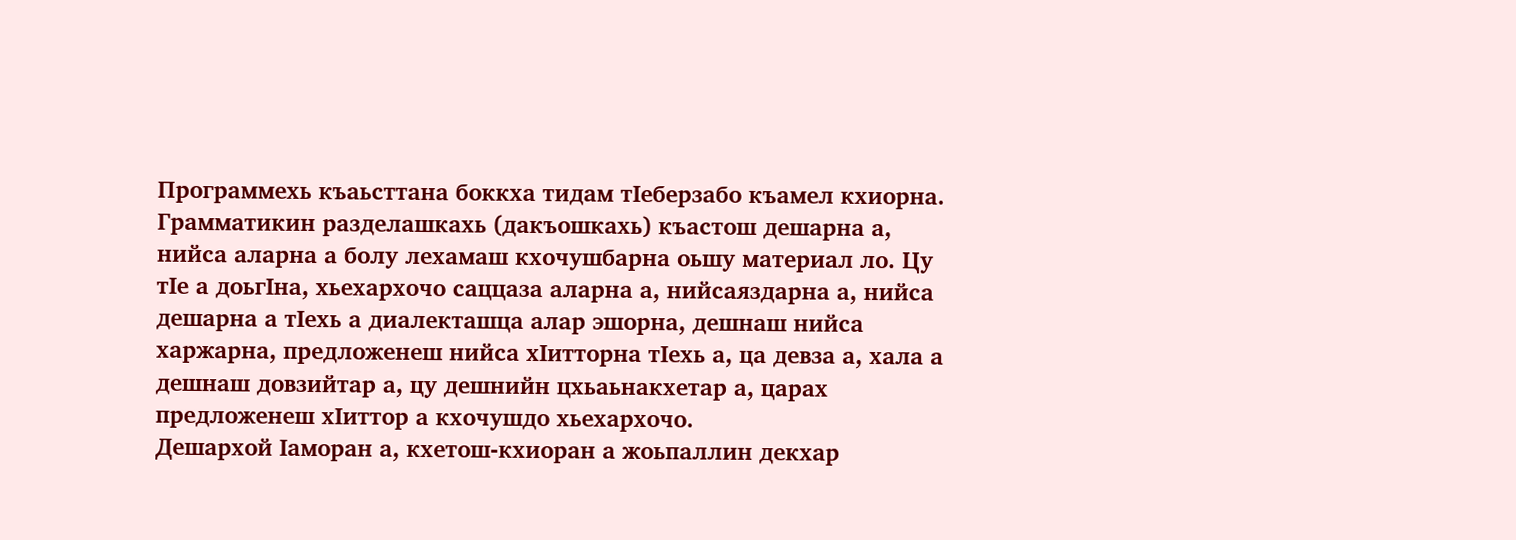Программехь къаьсттана боккха тидам тIеберзабо къамел кхиорна. Грамматикин разделашкахь (дакъошкахь) къастош дешарна а, нийса аларна а болу лехамаш кхочушбарна оьшу материал ло. Цу тIе а доьгIна, хьехархочо саццаза аларна а, нийсаяздарна а, нийса дешарна а тIехь а диалекташца алар эшорна, дешнаш нийса харжарна, предложенеш нийса хIитторна тIехь а, ца девза а, хала а дешнаш довзийтар а, цу дешнийн цхьаьнакхетар а, царах предложенеш хIиттор а кхочушдо хьехархочо.
Дешархой Iаморан а, кхетош-кхиоран а жоьпаллин декхар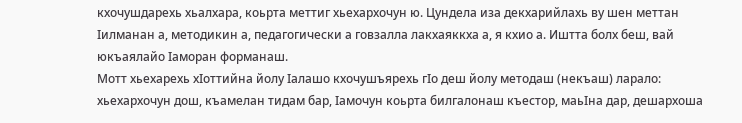кхочушдарехь хьалхара, коьрта меттиг хьехархочун ю. Цундела иза декхарийлахь ву шен меттан Iилманан а, методикин а, педагогически а говзалла лакхаяккха а, я кхио а. Иштта болх беш, вай юкъаялайо Iаморан форманаш.
Мотт хьехарехь хIоттийна йолу Iалашо кхочушъярехь гIо деш йолу методаш (некъаш) ларало: хьехархочун дош, къамелан тидам бар, Iамочун коьрта билгалонаш къестор, маьIна дар, дешархоша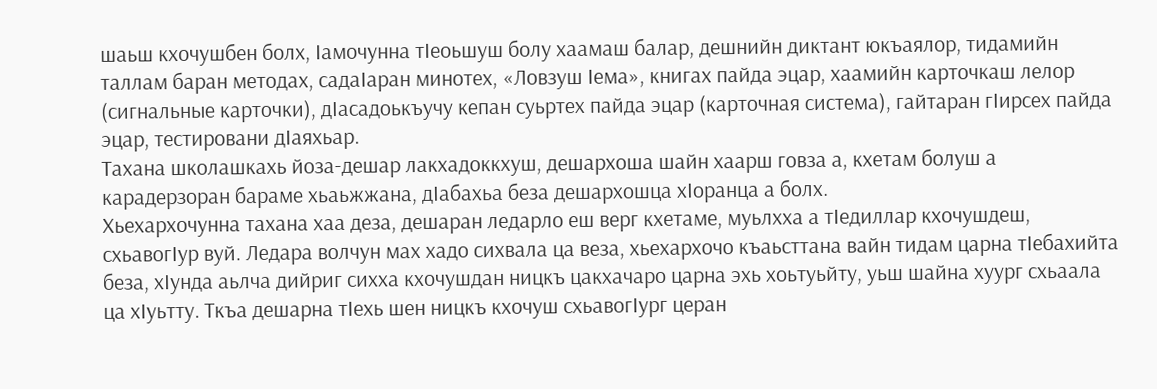шаьш кхочушбен болх, Iамочунна тIеоьшуш болу хаамаш балар, дешнийн диктант юкъаялор, тидамийн таллам баран методах, садаIаран минотех, «Ловзуш Iема», книгах пайда эцар, хаамийн карточкаш лелор (сигнальные карточки), дIасадоькъучу кепан суьртех пайда эцар (карточная система), гайтаран гIирсех пайда эцар, тестировани дIаяхьар.
Тахана школашкахь йоза-дешар лакхадоккхуш, дешархоша шайн хаарш говза а, кхетам болуш а карадерзоран бараме хьаьжжана, дIабахьа беза дешархошца хIоранца а болх.
Хьехархочунна тахана хаа деза, дешаран ледарло еш верг кхетаме, муьлхха а тIедиллар кхочушдеш, схьавогIур вуй. Ледара волчун мах хадо сихвала ца веза, хьехархочо къаьсттана вайн тидам царна тIебахийта беза, хIунда аьлча дийриг сихха кхочушдан ницкъ цакхачаро царна эхь хоьтуьйту, уьш шайна хуург схьаала ца хIуьтту. Ткъа дешарна тIехь шен ницкъ кхочуш схьавогIург церан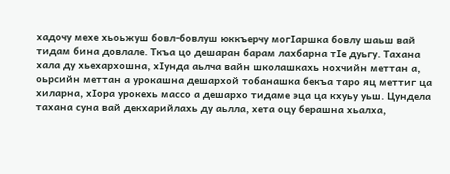хадочу мехе хьоьжуш бовл-бовлуш юккъерчу могIаршка бовлу шаьш вай тидам бина довлале. Ткъа цо дешаран барам лахбарна тIе дуьгу. Тахана хала ду хьехархошна, хIунда аьлча вайн школашкахь нохчийн меттан а, оьрсийн меттан а урокашна дешархой тобанашка бекъа таро яц меттиг ца хиларна, хIора урокехь массо а дешархо тидаме эца ца кхуьу уьш. Цундела тахана суна вай декхарийлахь ду аьлла, хета оцу берашна хьалха,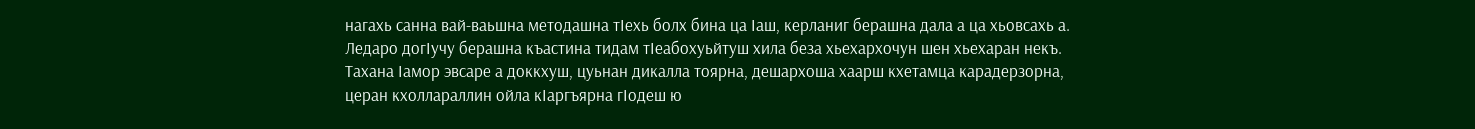нагахь санна вай-ваьшна методашна тIехь болх бина ца Iаш, керланиг берашна дала а ца хьовсахь а. Ледаро догIучу берашна къастина тидам тIеабохуьйтуш хила беза хьехархочун шен хьехаран некъ.
Тахана Iамор эвсаре а доккхуш, цуьнан дикалла тоярна, дешархоша хаарш кхетамца карадерзорна, церан кхоллараллин ойла кIаргъярна гIодеш ю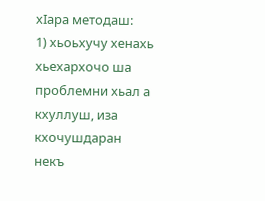хIара методаш:
1) хьоьхучу хенахь хьехархочо ша проблемни хьал а кхуллуш, иза кхочушдаран некъ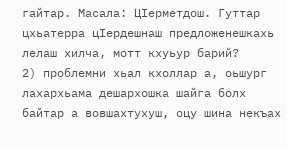гайтар. Масала: ЦIерметдош. Гуттар цхьатерра цIердешнаш предложенешкахь лелаш хилча, мотт кхуьур барий?
2) проблемни хьал кхоллар а, оьшург лахархьама дешархошка шайга болх байтар а вовшахтухуш, оцу шина некъах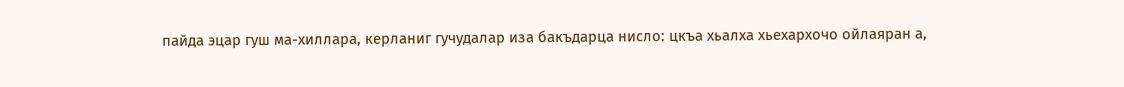пайда эцар гуш ма-хиллара, керланиг гучудалар иза бакъдарца нисло: цкъа хьалха хьехархочо ойлаяран а,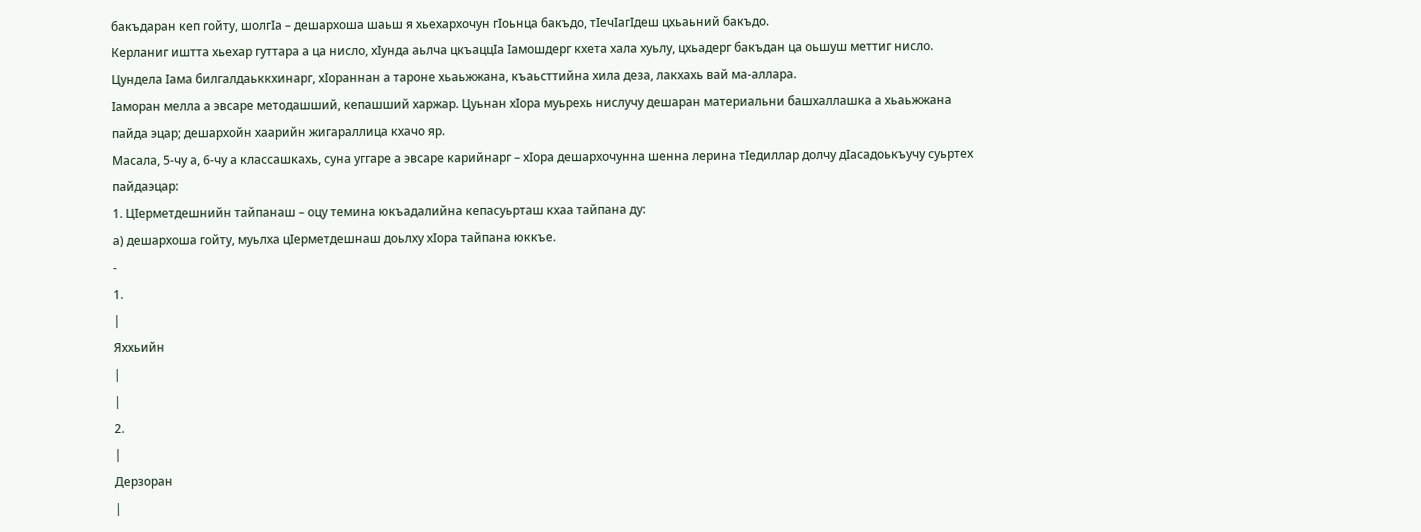бакъдаран кеп гойту, шолгIа – дешархоша шаьш я хьехархочун гIоьнца бакъдо, тIечIагIдеш цхьаьний бакъдо.
Керланиг иштта хьехар гуттара а ца нисло, хIунда аьлча цкъаццIа Iамошдерг кхета хала хуьлу, цхьадерг бакъдан ца оьшуш меттиг нисло. Цундела Iама билгалдаьккхинарг, хIораннан а тароне хьаьжжана, къаьсттийна хила деза, лакхахь вай ма-аллара.
Iаморан мелла а эвсаре методашший, кепашший харжар. Цуьнан хIора муьрехь нислучу дешаран материальни башхаллашка а хьаьжжана пайда эцар; дешархойн хаарийн жигараллица кхачо яр.
Масала, 5-чу а, 6-чу а классашкахь, суна уггаре а эвсаре карийнарг – хIора дешархочунна шенна лерина тIедиллар долчу дIасадоькъучу суьртех пайдаэцар:
1. ЦIерметдешнийн тайпанаш – оцу темина юкъадалийна кепасуьрташ кхаа тайпана ду:
а) дешархоша гойту, муьлха цIерметдешнаш доьлху хIора тайпана юккъе.
-
1.
|
Яххьийн
|
|
2.
|
Дерзоран
|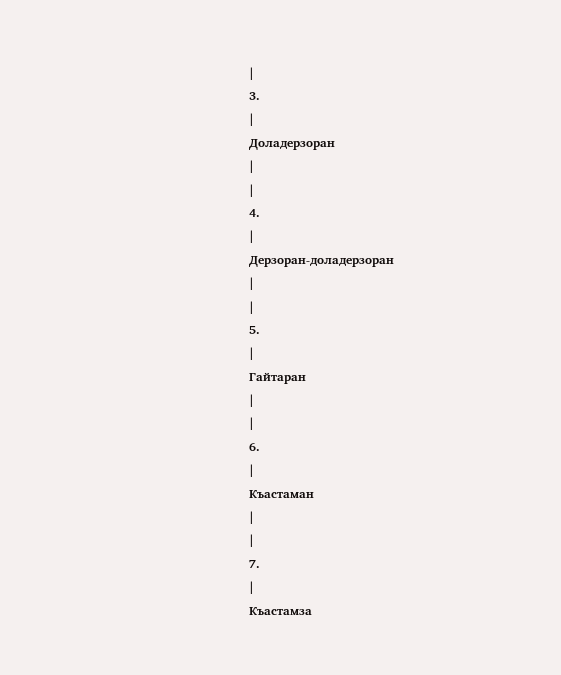|
3.
|
Доладерзоран
|
|
4.
|
Дерзоран-доладерзоран
|
|
5.
|
Гайтаран
|
|
6.
|
Къастаман
|
|
7.
|
Къастамза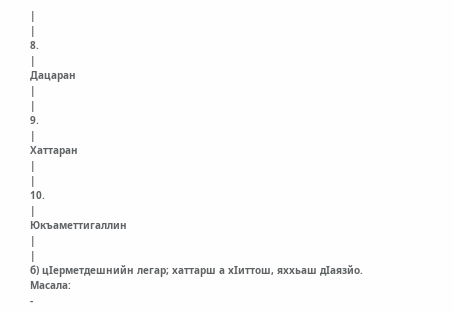|
|
8.
|
Дацаран
|
|
9.
|
Хаттаран
|
|
10.
|
Юкъаметтигаллин
|
|
б) цIерметдешнийн легар; хаттарш а хIиттош, яххьаш дIаязйо. Масала:
-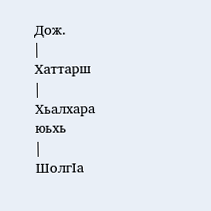Дож.
|
Хаттарш
|
Хьалхара юьхь
|
ШолгIа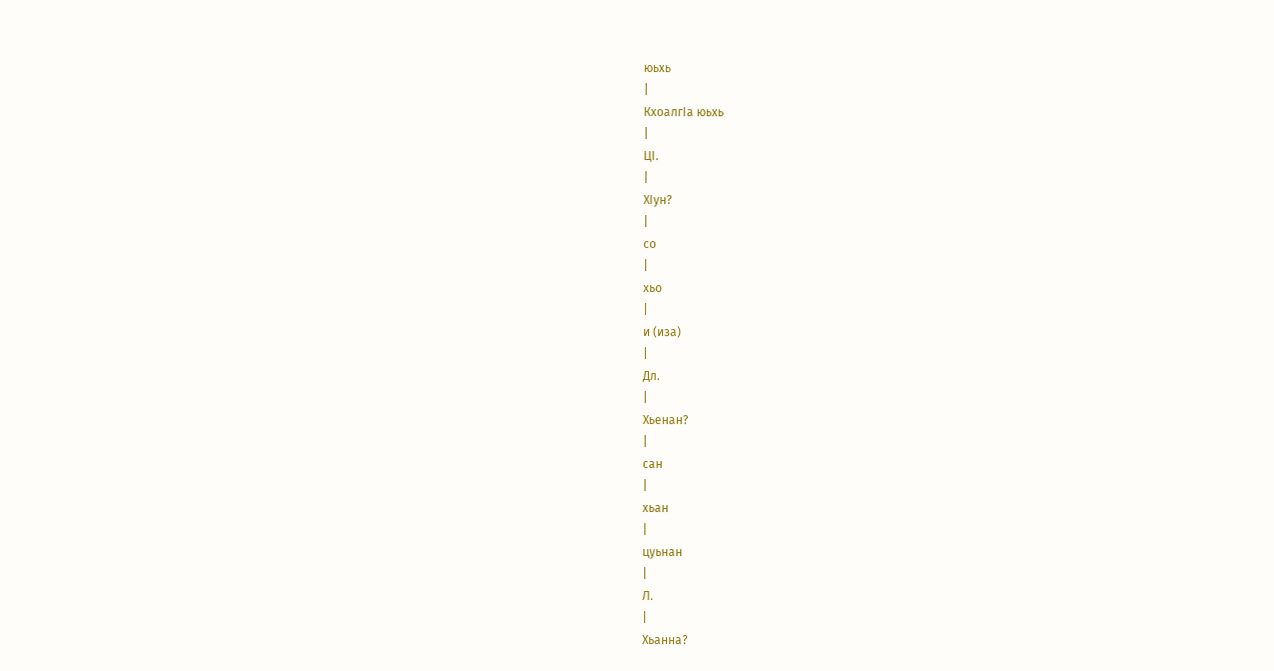юьхь
|
КхоалгIа юьхь
|
ЦI.
|
ХIун?
|
со
|
хьо
|
и (иза)
|
Дл.
|
Хьенан?
|
сан
|
хьан
|
цуьнан
|
Л.
|
Хьанна?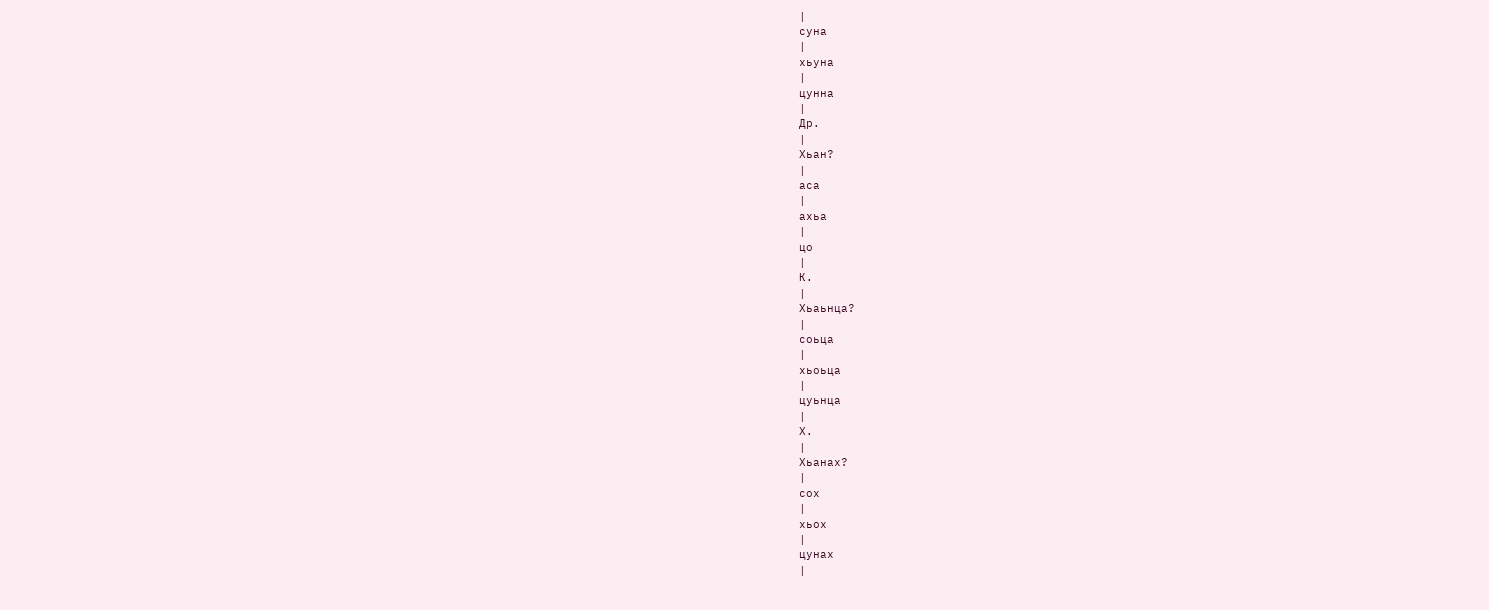|
суна
|
хьуна
|
цунна
|
Др.
|
Хьан?
|
аса
|
ахьа
|
цо
|
К.
|
Хьаьнца?
|
соьца
|
хьоьца
|
цуьнца
|
Х.
|
Хьанах?
|
сох
|
хьох
|
цунах
|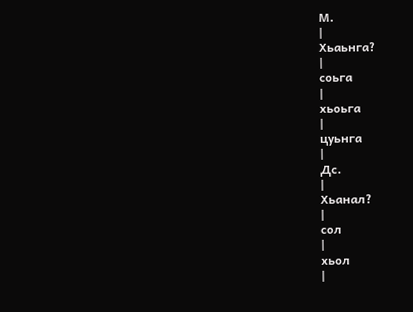М.
|
Хьаьнга?
|
соьга
|
хьоьга
|
цуьнга
|
Дс.
|
Хьанал?
|
сол
|
хьол
|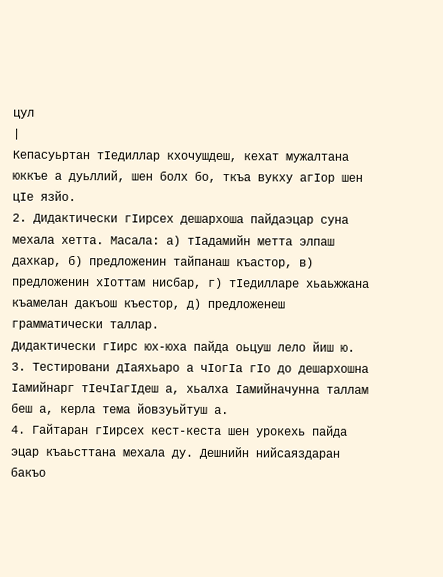цул
|
Кепасуьртан тIедиллар кхочушдеш, кехат мужалтана юккъе а дуьллий, шен болх бо, ткъа вукху агIор шен цIе язйо.
2. Дидактически гIирсех дешархоша пайдаэцар суна мехала хетта. Масала: а) тIадамийн метта элпаш дахкар, б) предложенин тайпанаш къастор, в) предложенин хIоттам нисбар, г) тIедилларе хьаьжжана къамелан дакъош къестор, д) предложенеш грамматически таллар.
Дидактически гIирс юх-юха пайда оьцуш лело йиш ю.
3. Тестировани дIаяхьаро а чIогIа гIо до дешархошна Iамийнарг тIечIагIдеш а, хьалха Iамийначунна таллам беш а, керла тема йовзуьйтуш а.
4. Гайтаран гIирсех кест-кеста шен урокехь пайда эцар къаьсттана мехала ду. Дешнийн нийсаяздаран бакъо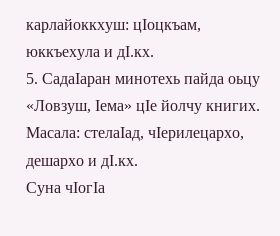карлайоккхуш: цIоцкъам, юккъехула и дI.кх.
5. СадаIаран минотехь пайда оьцу «Ловзуш, Iема» цIе йолчу книгих. Масала: стелаIад, чIерилецархо, дешархо и дI.кх.
Суна чIогIа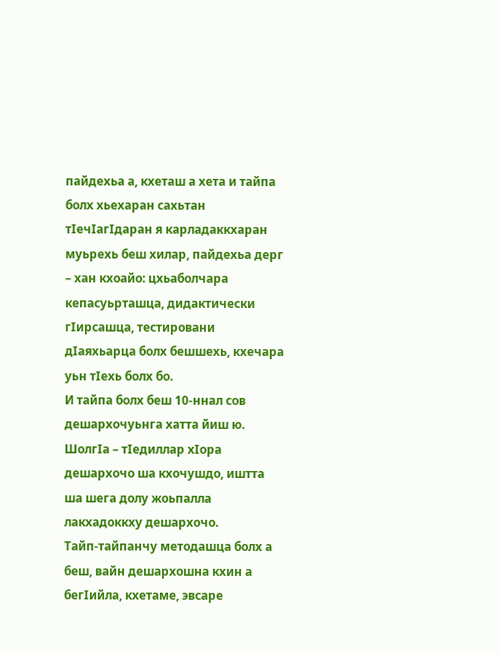пайдехьа а, кхеташ а хета и тайпа болх хьехаран сахьтан тIечIагIдаран я карладаккхаран муьрехь беш хилар, пайдехьа дерг – хан кхоайо: цхьаболчара кепасуьрташца, дидактически гIирсашца, тестировани дIаяхьарца болх бешшехь, кхечара уьн тIехь болх бо.
И тайпа болх беш 10-ннал сов дешархочуьнга хатта йиш ю.
ШолгIа – тIедиллар хIора дешархочо ша кхочушдо, иштта ша шега долу жоьпалла лакхадоккху дешархочо.
Тайп-тайпанчу методашца болх а беш, вайн дешархошна кхин а бегIийла, кхетаме, эвсаре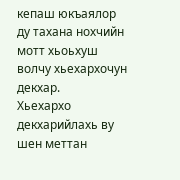кепаш юкъаялор ду тахана нохчийн мотт хьоьхуш волчу хьехархочун декхар.
Хьехархо декхарийлахь ву шен меттан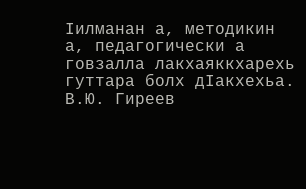Iилманан а, методикин а, педагогически а говзалла лакхаяккхарехь гуттара болх дIакхехьа.
В.Ю. Гиреев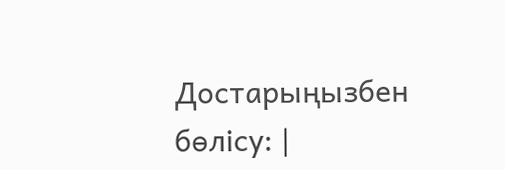Достарыңызбен бөлісу: |